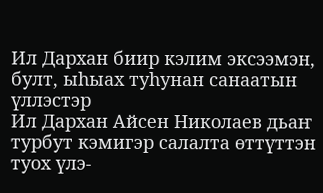Ил Дархан биир кэлим эксээмэн, булт, ыһыах туһунан санаатын үллэстэр
Ил Дархан Айсен Николаев дьаҥ турбут кэмигэр салалта өттүттэн туох үлэ-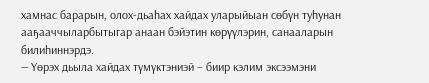хамнас барарын, олох-дьаһах хайдах уларыйыан сөбүн туһунан ааҕааччыларбытыгар анаан бэйэтин көрүүлэрин, санааларын билиһиннэрдэ.
— Үөрэх дьыла хайдах түмүктэниэй – биир кэлим эксээмэни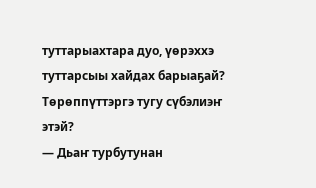туттарыахтара дуо, үөрэххэ туттарсыы хайдах барыаҕай? Төрөппүттэргэ тугу сүбэлиэҥ этэй?
— Дьаҥ турбутунан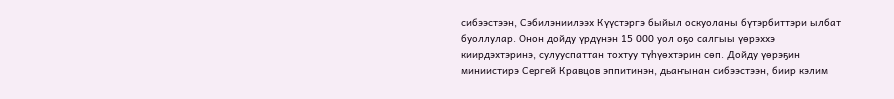сибээстээн, Сэбилэниилээх Күүстэргэ быйыл оскуоланы бүтэрбиттэри ылбат буоллулар. Онон дойду үрдүнэн 15 000 уол оҕо салгыы үөрэххэ киирдэхтэринэ, сулууспаттан тохтуу түһүөхтэрин сөп. Дойду үөрэҕин миниистирэ Сергей Кравцов эппитинэн, дьаҥынан сибээстээн, биир кэлим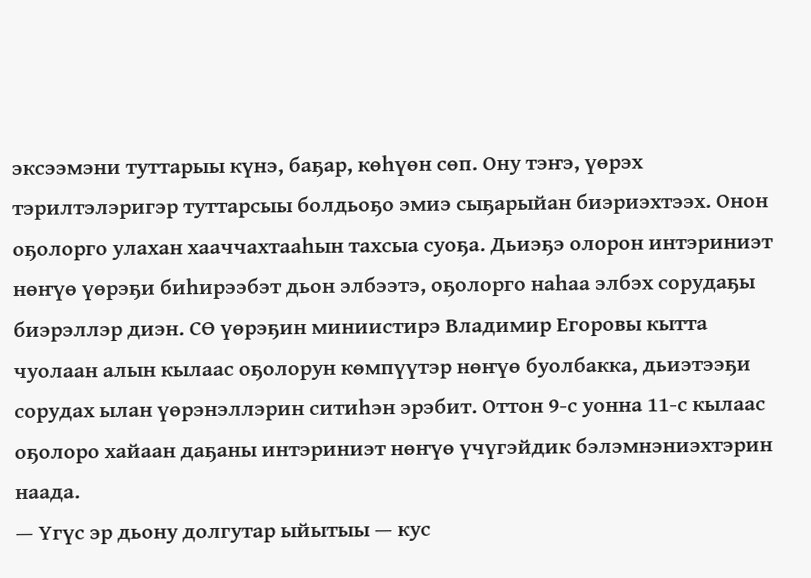эксээмэни туттарыы күнэ, баҕар, көһүөн сөп. Ону тэҥэ, үөрэх тэрилтэлэригэр туттарсыы болдьоҕо эмиэ сыҕарыйан биэриэхтээх. Онон оҕолорго улахан хааччахтааһын тахсыа суоҕа. Дьиэҕэ олорон интэриниэт нөҥүө үөрэҕи биһирээбэт дьон элбээтэ, оҕолорго наһаа элбэх сорудаҕы биэрэллэр диэн. СӨ үөрэҕин миниистирэ Владимир Егоровы кытта чуолаан алын кылаас оҕолорун көмпүүтэр нөҥүө буолбакка, дьиэтээҕи сорудах ылан үөрэнэллэрин ситиһэн эрэбит. Оттон 9-с уонна 11-с кылаас оҕолоро хайаан даҕаны интэриниэт нөҥүө үчүгэйдик бэлэмнэниэхтэрин наада.
— Үгүс эр дьону долгутар ыйытыы — кус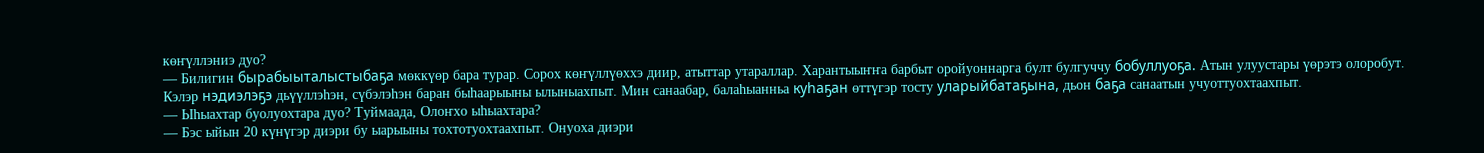көҥүллэниэ дуо?
— Билигин бырабыыталыстыбаҕа мөккүөр бара турар. Сорох көҥүллүөххэ диир, атыттар утараллар. Харантыыҥҥа барбыт оройуоннарга булт булгуччу бобуллуоҕа. Атын улуустары үөрэтэ олоробут. Кэлэр нэдиэлэҕэ дьүүллэһэн, сүбэлэһэн баран быһаарыыны ылыныахпыт. Мин санаабар, балаһыанньа куһаҕан өттүгэр тосту уларыйбатаҕына, дьон баҕа санаатын учуоттуохтаахпыт.
— Ыһыахтар буолуохтара дуо? Туймаада, Олоҥхо ыһыахтара?
— Бэс ыйын 20 күнүгэр диэри бу ыарыыны тохтотуохтаахпыт. Онуоха диэри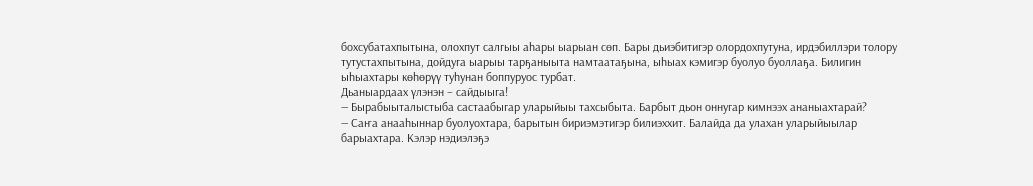бохсубатахпытына, олохпут салгыы аһары ыарыан сөп. Бары дьиэбитигэр олордохпутуна, ирдэбиллэри толору тутустахпытына, дойдуга ыарыы тарҕаныыта намтаатаҕына, ыһыах кэмигэр буолуо буоллаҕа. Билигин ыһыахтары көһөрүү туһунан боппуруос турбат.
Дьаныардаах үлэнэн – сайдыыга!
— Бырабыыталыстыба састаабыгар уларыйыы тахсыбыта. Барбыт дьон оннугар кимнээх ананыахтарай?
— Саҥа анааһыннар буолуохтара, барытын бириэмэтигэр билиэххит. Балайда да улахан уларыйыылар барыахтара. Кэлэр нэдиэлэҕэ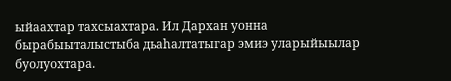ыйаахтар тахсыахтара. Ил Дархан уонна бырабыыталыстыба дьаһалтатыгар эмиэ уларыйыылар буолуохтара.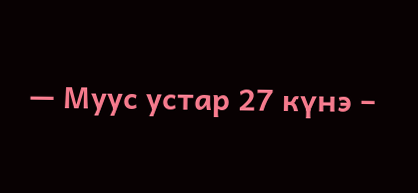— Муус устар 27 күнэ –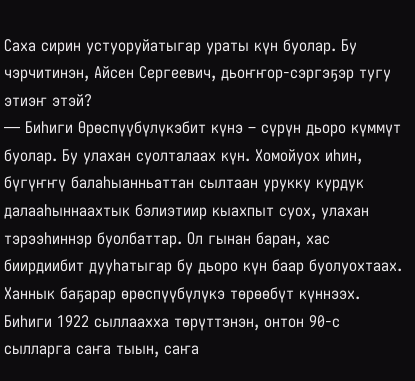Саха сирин устуоруйатыгар ураты күн буолар. Бу чэрчитинэн, Айсен Сергеевич, дьоҥҥор-сэргэҕэр тугу этиэҥ этэй?
— Биһиги Өрөспүүбүлүкэбит күнэ – сүрүн дьоро күммүт буолар. Бу улахан суолталаах күн. Хомойуох иһин, бүгүҥҥү балаһыанньаттан сылтаан урукку курдук далааһыннаахтык бэлиэтиир кыахпыт суох, улахан тэрээһиннэр буолбаттар. Ол гынан баран, хас биирдиибит дууһатыгар бу дьоро күн баар буолуохтаах. Ханнык баҕарар өрөспүүбүлүкэ төрөөбүт күннээх. Биһиги 1922 сыллаахха төрүттэнэн, онтон 90-с сылларга саҥа тыын, саҥа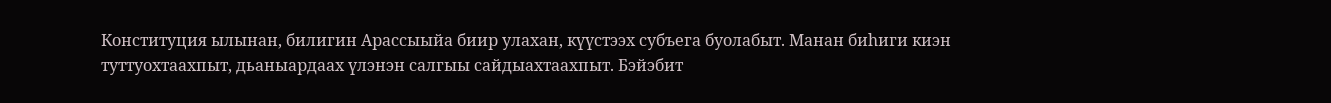Конституция ылынан, билигин Арассыыйа биир улахан, күүстээх субъега буолабыт. Манан биһиги киэн туттуохтаахпыт, дьаныардаах үлэнэн салгыы сайдыахтаахпыт. Бэйэбит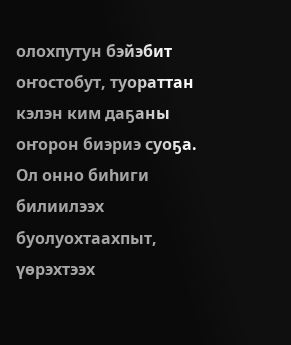олохпутун бэйэбит оҥостобут, туораттан кэлэн ким даҕаны оҥорон биэриэ суоҕа. Ол онно биһиги билиилээх буолуохтаахпыт, үөрэхтээх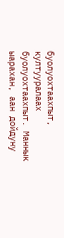буолуохтаахпыт, култууралаах буолуохтаахпыт. Маннык ыарахан, аан дойдуну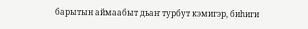барытын аймаабыт дьаҥ турбут кэмигэр, биһиги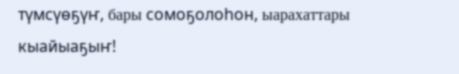түмсүөҕүҥ, бары сомоҕолоһон, ыарахаттары кыайыаҕыҥ!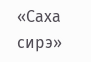«Саха сирэ»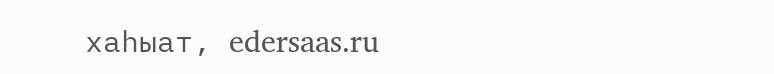хаһыат, edersaas.ru